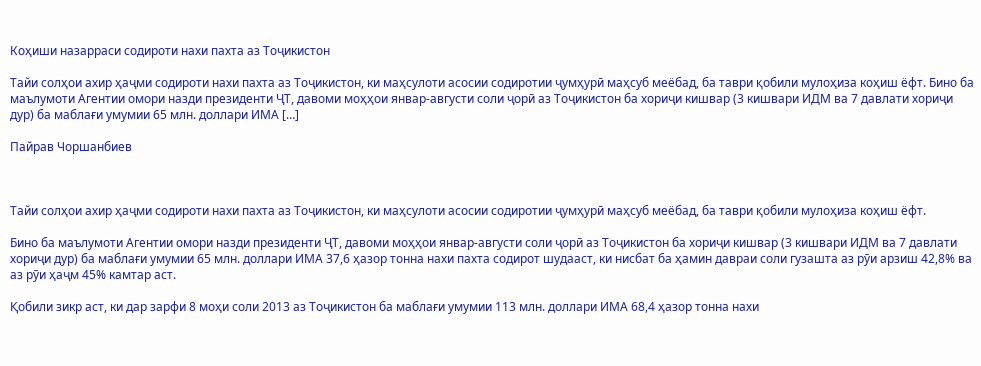Коҳиши назарраси содироти нахи пахта аз Тоҷикистон

Тайи солҳои ахир ҳаҷми содироти нахи пахта аз Тоҷикистон, ки маҳсулоти асосии содиротии ҷумҳурӣ маҳсуб меёбад, ба таври қобили мулоҳиза коҳиш ёфт. Бино ба маълумоти Агентии омори назди президенти ҶТ, давоми моҳҳои январ-августи соли ҷорӣ аз Тоҷикистон ба хориҷи кишвар (3 кишвари ИДМ ва 7 давлати хориҷи дур) ба маблағи умумии 65 млн. доллари ИМА […]

Пайрав Чоршанбиев



Тайи солҳои ахир ҳаҷми содироти нахи пахта аз Тоҷикистон, ки маҳсулоти асосии содиротии ҷумҳурӣ маҳсуб меёбад, ба таври қобили мулоҳиза коҳиш ёфт.

Бино ба маълумоти Агентии омори назди президенти ҶТ, давоми моҳҳои январ-августи соли ҷорӣ аз Тоҷикистон ба хориҷи кишвар (3 кишвари ИДМ ва 7 давлати хориҷи дур) ба маблағи умумии 65 млн. доллари ИМА 37,6 ҳазор тонна нахи пахта содирот шудааст, ки нисбат ба ҳамин давраи соли гузашта аз рӯи арзиш 42,8% ва аз рӯи ҳаҷм 45% камтар аст.

Қобили зикр аст, ки дар зарфи 8 моҳи соли 2013 аз Тоҷикистон ба маблағи умумии 113 млн. доллари ИМА 68,4 ҳазор тонна нахи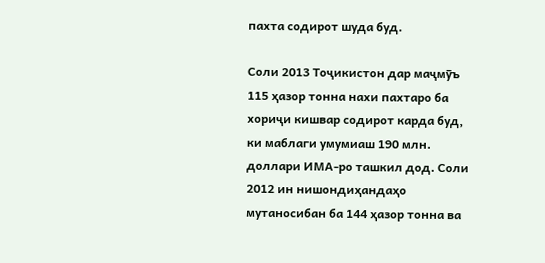пахта содирот шуда буд.

Соли 2013 Тоҷикистон дар маҷмӯъ 115 ҳазор тонна нахи пахтаро ба хориҷи кишвар содирот карда буд, ки маблаги умумиаш 190 млн. доллари ИМА-ро ташкил дод. Соли 2012 ин нишондиҳандаҳо мутаносибан ба 144 ҳазор тонна ва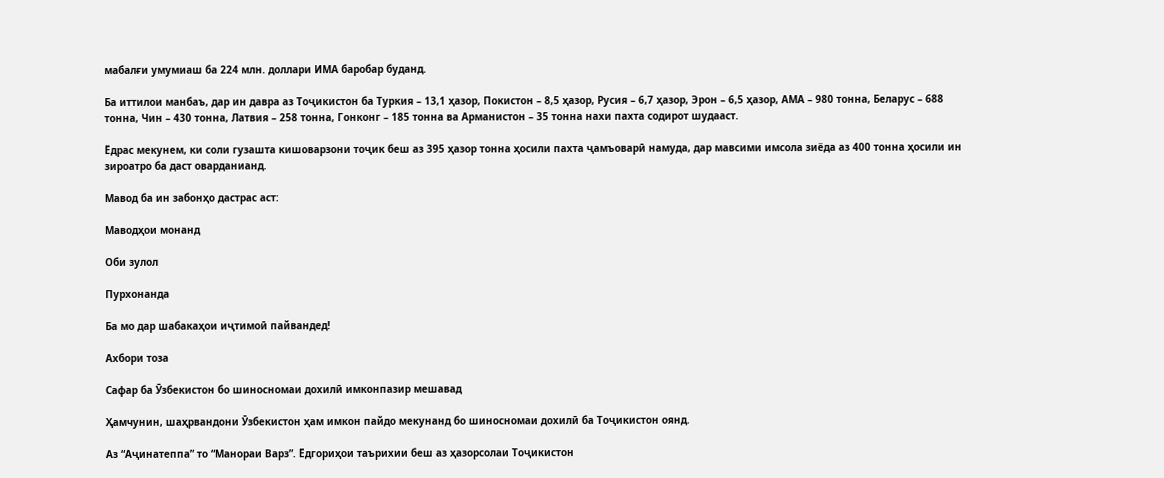мабалғи умумиаш ба 224 млн. доллари ИМА баробар буданд.

Ба иттилои манбаъ, дар ин давра аз Тоҷикистон ба Туркия – 13,1 ҳазор, Покистон – 8,5 ҳазор, Русия – 6,7 ҳазор, Эрон – 6,5 ҳазор, АМА – 980 тонна, Беларус – 688 тонна, Чин – 430 тонна, Латвия – 258 тонна, Гонконг – 185 тонна ва Арманистон – 35 тонна нахи пахта содирот шудааст.

Ёдрас мекунем, ки соли гузашта кишоварзони тоҷик беш аз 395 ҳазор тонна ҳосили пахта ҷамъоварӣ намуда, дар мавсими имсола зиёда аз 400 тонна ҳосили ин зироатро ба даст оварданианд.

Мавод ба ин забонҳо дастрас аст:

Маводҳои монанд

Оби зулол

Пурхонанда

Ба мо дар шабакаҳои иҷтимоӣ пайвандед!

Ахбори тоза

Сафар ба Ӯзбекистон бо шиносномаи дохилӣ имконпазир мешавад

Ҳамчунин, шаҳрвандони Ӯзбекистон ҳам имкон пайдо мекунанд бо шиносномаи дохилӣ ба Тоҷикистон оянд.

Аз “Аҷинатеппа” то “Манораи Варз”. Ёдгориҳои таърихии беш аз ҳазорсолаи Тоҷикистон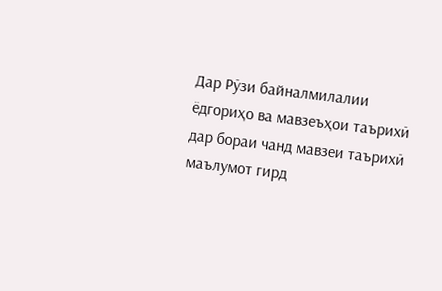Дар Рӯзи байналмилалии ёдгориҳо ва мавзеъҳои таърихӣ дар бораи чанд мавзеи таърихӣ маълумот гирд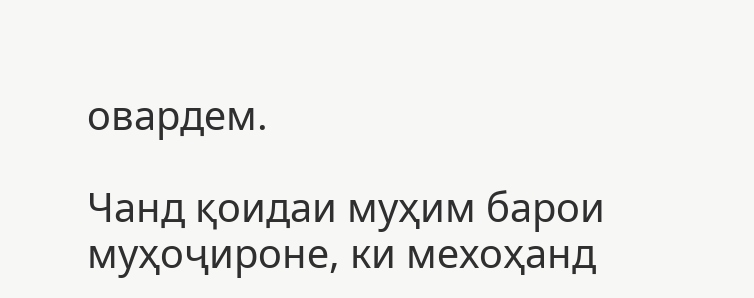овардем.

Чанд қоидаи муҳим барои муҳоҷироне, ки мехоҳанд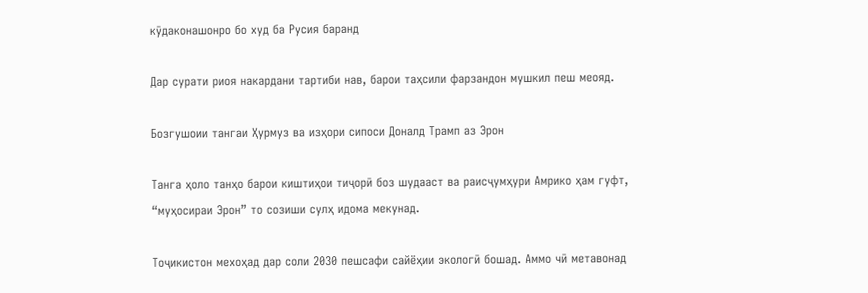кӯдаконашонро бо худ ба Русия баранд

Дар сурати риоя накардани тартиби нав, барои таҳсили фарзандон мушкил пеш меояд.

Бозгушоии тангаи Ҳурмуз ва изҳори сипоси Доналд Трамп аз Эрон

Танга ҳоло танҳо барои киштиҳои тиҷорӣ боз шудааст ва раисҷумҳури Амрико ҳам гуфт, “муҳосираи Эрон” то созиши сулҳ идома мекунад.

Тоҷикистон мехоҳад дар соли 2030 пешсафи сайёҳии экологӣ бошад. Аммо чӣ метавонад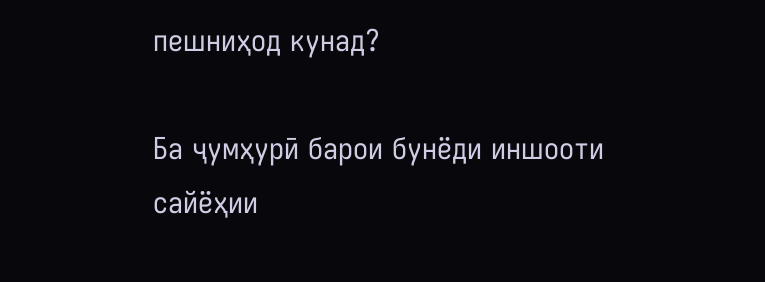пешниҳод кунад?

Ба ҷумҳурӣ барои бунёди иншооти сайёҳии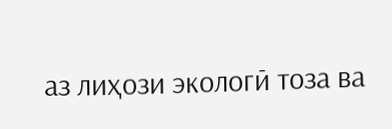аз лиҳози экологӣ тоза ва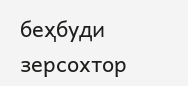беҳбуди зерсохтор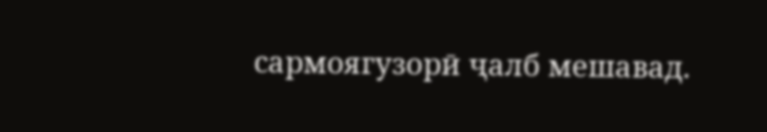сармоягузорӣ ҷалб мешавад.